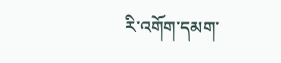རི་འགོག་དམག་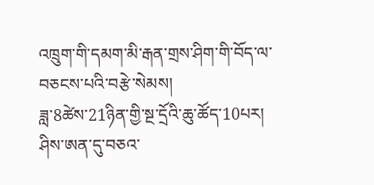འཁྲུག་གི་དམག་མི་རྒན་གྲས་ཤིག་གི་བོད་ལ་བཅངས་པའི་བརྩེ་སེམས།
ཟླ་8ཚེས་21ཉིན་གྱི་སྔ་དྲོའི་ཆུ་ཚོད་10པར། ཤིས་ཨན་དུ་བཅའ་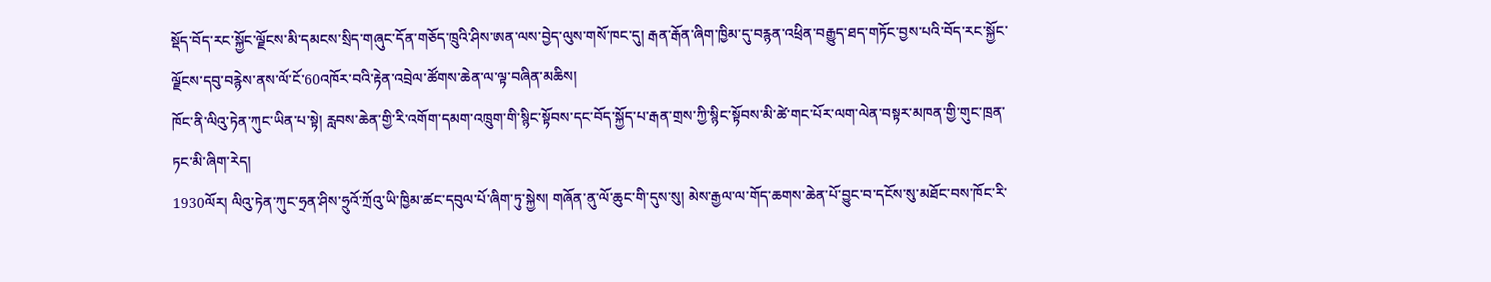སྡོད་བོད་རང་སྐྱོང་ལྗོངས་མི་དམངས་སྲིད་གཞུང་དོན་གཅོད་ཁྲུའི་ཤིས་ཨན་ལས་བྱེད་ལུས་གསོ་ཁང་དུ། རྒན་རྒོན་ཞིག་ཁྱིམ་དུ་བརྙན་འཕྲིན་བརྒྱུད་ཐད་གཏོང་བྱས་པའི་བོད་རང་སྐྱོང་ལྗོངས་དབུ་བརྙེས་ནས་ལོ་ངོ་60འཁོར་བའི་རྟེན་འབྲེལ་ཚོགས་ཆེན་ལ་ལྟ་བཞིན་མཆིས།
ཁོང་ནི་ལིའུ་ཏེན་ཀུང་ཡིན་པ་སྟེ། རླབས་ཆེན་གྱི་རི་འགོག་དམག་འཁྲུག་གི་སྙིང་སྟོབས་དང་བོད་སྐྱོད་པ་རྒན་གྲས་ཀྱི་སྙིང་སྟོབས་མི་ཚེ་གང་པོར་ལག་ལེན་བསྟར་མཁན་གྱི་གུང་ཁྲན་ཏང་མི་ཞིག་རེད།
1930ལོར། ལིའུ་ཏེན་ཀུང་ཧྲན་ཤིས་ཧྲུའོ་ཀྲོའུ་ཡི་ཁྱིམ་ཚང་དབུལ་པོ་ཞིག་ཏུ་སྐྱེས། གཞོན་ནུ་ལོ་ཆུང་གི་དུས་སུ། མེས་རྒྱལ་ལ་གོད་ཆགས་ཆེན་པོ་བྱུང་བ་དངོས་སུ་མཐོང་བས་ཁོང་རི་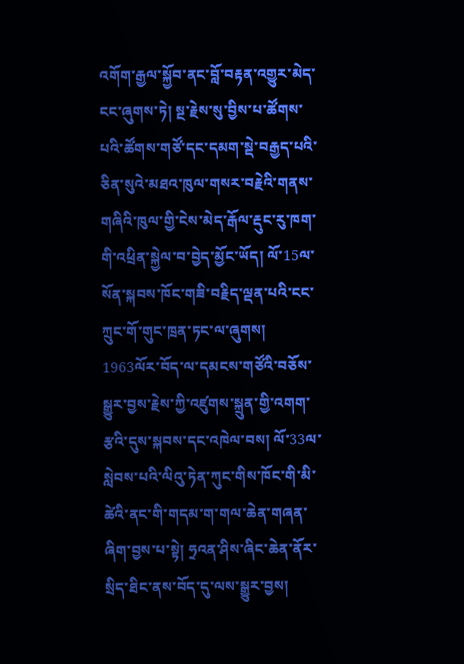འགོག་རྒྱལ་སྐྱོབ་ནང་བློ་བརྟན་འགྱུར་མེད་ངང་ཞུགས་ཏེ། སྔ་རྗེས་སུ་བྱིས་པ་ཚོགས་པའི་ཚོགས་གཙོ་དང་དམག་སྡེ་བརྒྱད་པའི་ཅིན་སུའེ་མཐའ་ཁུལ་གསར་བརྗེའི་གནས་གཞིའི་ཁུལ་གྱི་ངེས་མེད་རྒོལ་རྡུང་རུ་ཁག་གི་འཕྲིན་སྐྱེལ་བ་བྱེད་མྱོང་ཡོད། ལོ་15ལ་སོན་སྐབས་ཁོང་གཟི་བརྗིད་ལྡན་པའི་ངང་ཀྲུང་གོ་གུང་ཁྲན་ཏང་ལ་ཞུགས།
1963ལོར་བོད་ལ་དམངས་གཙོའི་བཅོས་སྒྱུར་བྱས་རྗེས་ཀྱི་འཛུགས་སྐྲུན་གྱི་འགག་རྩའི་དུས་སྐབས་དང་འཁེལ་བས། ལོ་33ལ་སླེབས་པའི་ལིའུ་ཏེན་ཀུང་གིས་ཁོང་གི་མི་ཚེའི་ནང་གི་གདམ་ག་གལ་ཆེན་གཞན་ཞིག་བྱས་པ་སྟེ། ཧྲའན་ཤིས་ཞིང་ཆེན་ནོར་སྲིད་ཐིང་ནས་བོད་དུ་ལས་སྒྱུར་བྱས།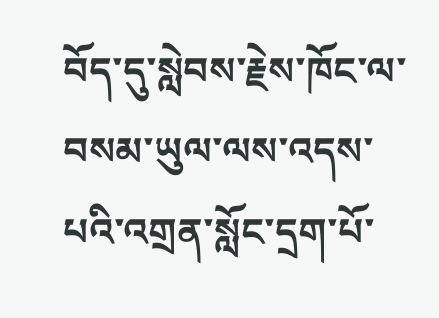བོད་དུ་སླེབས་རྗེས་ཁོང་ལ་བསམ་ཡུལ་ལས་འདས་པའི་འགྲན་སློང་དྲག་པོ་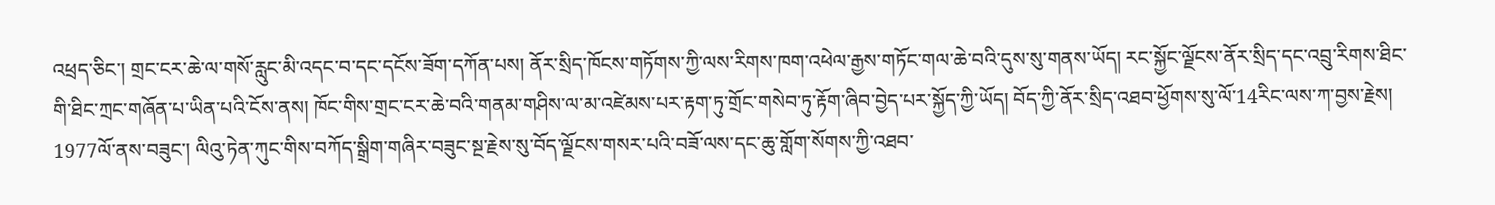འཕྲད་ཅིང་། གྲང་ངར་ཆེ་ལ་གསོ་རླུང་མི་འདང་བ་དང་དངོས་ཟོག་དཀོན་པས། ནོར་སྲིད་ཁོངས་གཏོགས་ཀྱི་ལས་རིགས་ཁག་འཕེལ་རྒྱས་གཏོང་གལ་ཆེ་བའི་དུས་སུ་གནས་ཡོད། རང་སྐྱོང་ལྗོངས་ནོར་སྲིད་དང་འབྲུ་རིགས་ཐིང་གི་ཐིང་ཀྲང་གཞོན་པ་ཡིན་པའི་ངོས་ནས། ཁོང་གིས་གྲང་ངར་ཆེ་བའི་གནམ་གཤིས་ལ་མ་འཛེམས་པར་རྟག་ཏུ་གྲོང་གསེབ་ཏུ་རྟོག་ཞིབ་བྱེད་པར་སྐྱོད་ཀྱི་ཡོད། བོད་ཀྱི་ནོར་སྲིད་འཐབ་ཕྱོགས་སུ་ལོ་14རིང་ལས་ཀ་བྱས་རྗེས། 1977ལོ་ནས་བཟུང་། ལིའུ་ཏེན་ཀུང་གིས་བཀོད་སྒྲིག་གཞིར་བཟུང་སྔ་རྗེས་སུ་བོད་ལྗོངས་གསར་པའི་བཟོ་ལས་དང་ཆུ་གློག་སོགས་ཀྱི་འཐབ་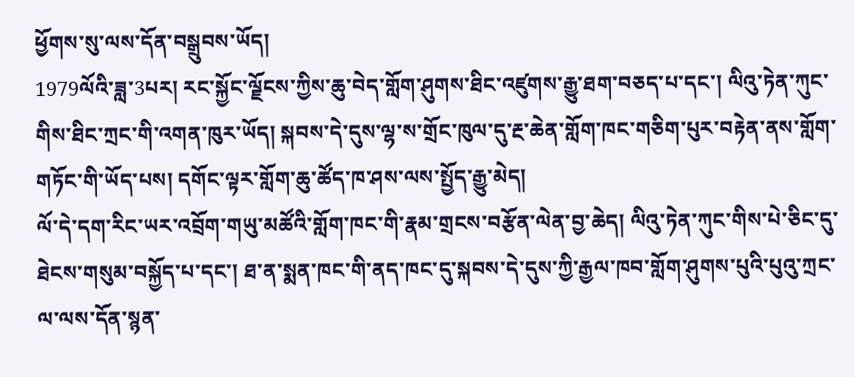ཕྱོགས་སུ་ལས་དོན་བསྒྲུབས་ཡོད།
1979ལོའི་ཟླ་3པར། རང་སྐྱོང་ལྗོངས་ཀྱིས་ཆུ་བེད་གློག་ཤུགས་ཐིང་འཛུགས་རྒྱུ་ཐག་བཅད་པ་དང་། ལིའུ་ཏེན་ཀུང་གིས་ཐིང་ཀྲང་གི་འགན་ཁུར་ཡོད། སྐབས་དེ་དུས་ལྷ་ས་གྲོང་ཁུལ་དུ་རྔ་ཆེན་གློག་ཁང་གཅིག་པུར་བརྟེན་ནས་གློག་གཏོང་གི་ཡོད་པས། དགོང་ལྟར་གློག་ཆུ་ཚོད་ཁ་ཤས་ལས་སྤྱོད་རྒྱུ་མེད།
ལོ་དེ་དག་རིང་ཡར་འབྲོག་གཡུ་མཚོའི་གློག་ཁང་གི་རྣམ་གྲངས་བརྩོན་ལེན་བྱ་ཆེད། ལིའུ་ཏེན་ཀུང་གིས་པེ་ཅིང་དུ་ཐེངས་གསུམ་བསྐྱོད་པ་དང་། ཐ་ན་སྨན་ཁང་གི་ནད་ཁང་དུ་སྐབས་དེ་དུས་ཀྱི་རྒྱལ་ཁབ་གློག་ཤུགས་པུའི་པུའུ་ཀྲང་ལ་ལས་དོན་སྙན་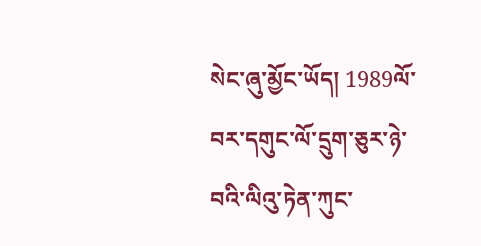སེང་ཞུ་མྱོང་ཡོད། 1989ལོ་བར་དགུང་ལོ་དྲུག་ཅུར་ཉེ་བའི་ལིའུ་ཏེན་ཀུང་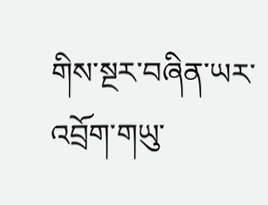གིས་སྔར་བཞིན་ཡར་འབྲོག་གཡུ་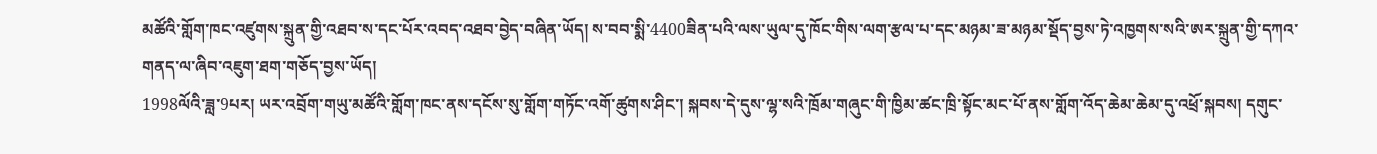མཚོའི་གློག་ཁང་འཛུགས་སྐྲུན་གྱི་འཐབ་ས་དང་པོར་འབད་འཐབ་བྱེད་བཞིན་ཡོད། ས་བབ་སྨི་4400ཟིན་པའི་ལས་ཡུལ་དུ་ཁོང་གིས་ལག་རྩལ་པ་དང་མཉམ་ཟ་མཉམ་སྡོད་བྱས་ཏེ་འཁྱགས་སའི་ཨར་སྐྲུན་གྱི་དཀའ་གནད་ལ་ཞིབ་འཇུག་ཐག་གཅོད་བྱས་ཡོད།
1998ལོའི་ཟླ་9པར། ཡར་འབྲོག་གཡུ་མཚོའི་གློག་ཁང་ནས་དངོས་སུ་གློག་གཏོང་འགོ་ཚུགས་ཤིང་། སྐབས་དེ་དུས་ལྷ་སའི་ཁྲོམ་གཞུང་གི་ཁྱིམ་ཚང་ཁྲི་སྟོང་མང་པོ་ནས་གློག་འོད་ཆེམ་ཆེམ་དུ་འཕྲོ་སྐབས། དགུང་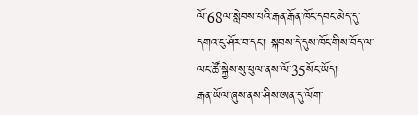ལོ་68ལ་སླེབས་པའི་རྒན་རྒོན་ཁོང་དབང་མེད་དུ་དགའ་ངུ་ཤོར་བ་དང་། སྐབས་དེ་དུས་ཁོང་གིས་བོད་ལ་ལང་ཚོ་སྐྱེས་སུ་ཕུལ་ནས་ལོ་35སོང་ཡོད།
རྒན་ཡོལ་ཞུས་ནས་ཤིས་ཨན་དུ་ལོག་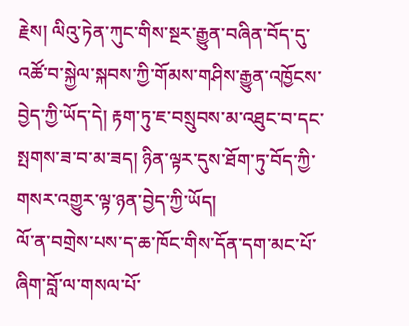རྗེས། ལིའུ་ཏེན་ཀུང་གིས་སྔར་རྒྱུན་བཞིན་བོད་དུ་འཚོ་བ་སྐྱེལ་སྐབས་ཀྱི་གོམས་གཤིས་རྒྱུན་འཁྱོངས་བྱེད་ཀྱི་ཡོད་དེ། རྟག་ཏུ་ཇ་བསྲུབས་མ་འཐུང་བ་དང་སྤགས་ཟ་བ་མ་ཟད། ཉིན་ལྟར་དུས་ཐོག་ཏུ་བོད་ཀྱི་གསར་འགྱུར་ལྟ་ཉན་བྱེད་ཀྱི་ཡོད།
ལོ་ན་བགྲེས་པས་ད་ཆ་ཁོང་གིས་དོན་དག་མང་པོ་ཞིག་བློ་ལ་གསལ་པོ་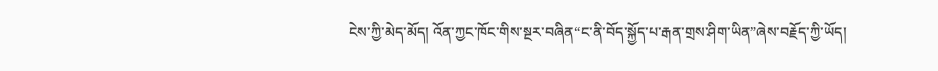ངེས་ཀྱི་མེད་མོད། འོན་ཀྱང་ཁོང་གིས་སྔར་བཞིན“ང་ནི་བོད་སྐྱོད་པ་རྒན་གྲས་ཤིག་ཡིན”ཞེས་བརྗོད་ཀྱི་ཡོད།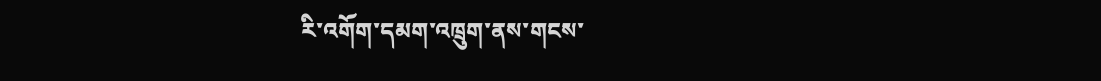རི་འགོག་དམག་འཁྲུག་ནས་གངས་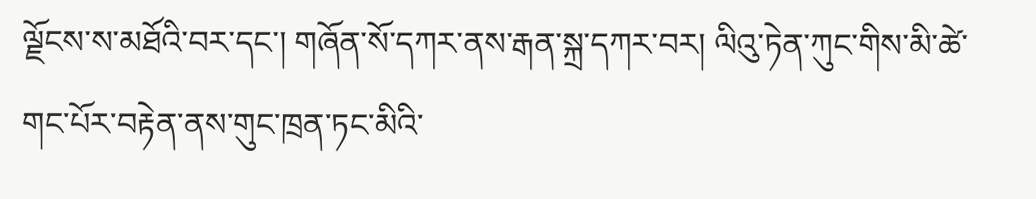ལྗོངས་ས་མཐོའི་བར་དང་། གཞོན་སོ་དཀར་ནས་རྒན་སྐྲ་དཀར་བར། ལིའུ་ཏེན་ཀུང་གིས་མི་ཚེ་གང་པོར་བརྟེན་ནས་གུང་ཁྲན་ཏང་མིའི་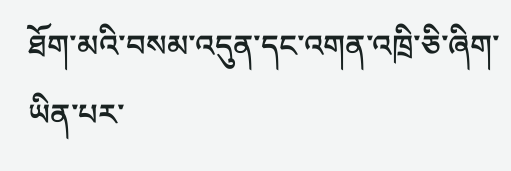ཐོག་མའི་བསམ་འདུན་དང་འགན་འཁྲི་ཅི་ཞིག་ཡིན་པར་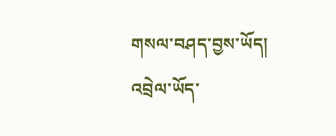གསལ་བཤད་བྱས་ཡོད།
འབྲེལ་ཡོད་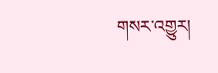གསར་འགྱུར།